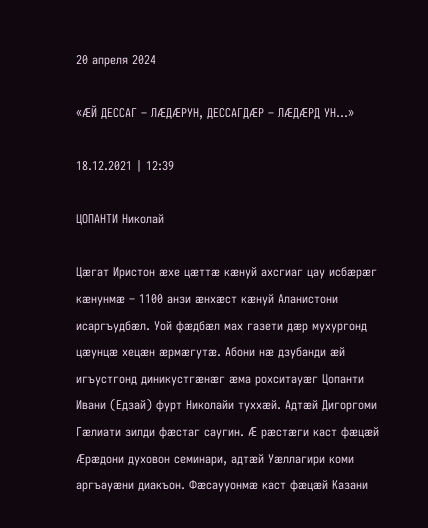20 апреля 2024

«ӔЙ ДЕССАГ – ЛӔДӔРУН, ДЕССАГДӔР – ЛӔДӔРД УН…»

18.12.2021 | 12:39

ЦОПАНТИ Николай

Цӕгат Иристон ӕхе цӕттӕ кӕнуй ахсгиаг цау исбӕрӕг кӕнунмӕ – 1100 анзи ӕнхӕст кӕнуй Аланистони исаргъудбӕл. Уой фӕдбӕл мах газети дӕр мухургонд цӕунцӕ хецӕн ӕрмӕгутӕ. Абони нӕ дзубанди ӕй игъустгонд диникустгӕнӕг ӕма рохситауӕг Цопанти Ивани (Едзай) фурт Николайи туххӕй. Адтӕй Дигоргоми Гӕлиати зилди фӕстаг саугин. Ӕ рӕстӕги каст фӕцӕй Ӕрӕдони духовон семинари, адтӕй Уӕллагири коми аргъауӕни диакъон. Фӕсаууонмӕ каст фӕцӕй Казани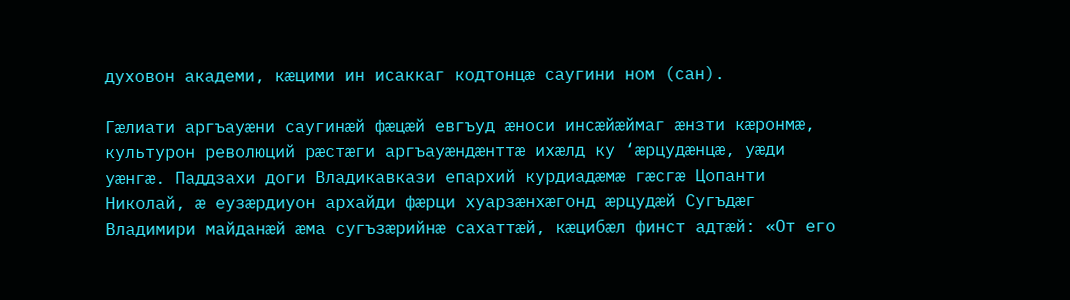духовон академи, кӕцими ин исаккаг кодтонцӕ саугини ном (сан).

Гӕлиати аргъауӕни саугинӕй фӕцӕй евгъуд ӕноси инсӕйӕймаг ӕнзти кӕронмӕ, культурон революций рӕстӕги аргъауӕндӕнттӕ ихӕлд ку ‘ӕрцудӕнцӕ, уӕди уӕнгӕ. Паддзахи доги Владикавкази епархий курдиадӕмӕ гӕсгӕ Цопанти Николай, ӕ еузӕрдиуон архайди фӕрци хуарзӕнхӕгонд ӕрцудӕй Сугъдӕг Владимири майданӕй ӕма сугъзӕрийнӕ сахаттӕй, кӕцибӕл финст адтӕй: «От его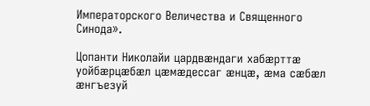Императорского Величества и Священного Синода».

Цопанти Николайи цардвӕндаги хабӕрттӕ уойбӕрцӕбӕл цӕмӕдессаг ӕнцӕ, ӕма сӕбӕл ӕнгъезуй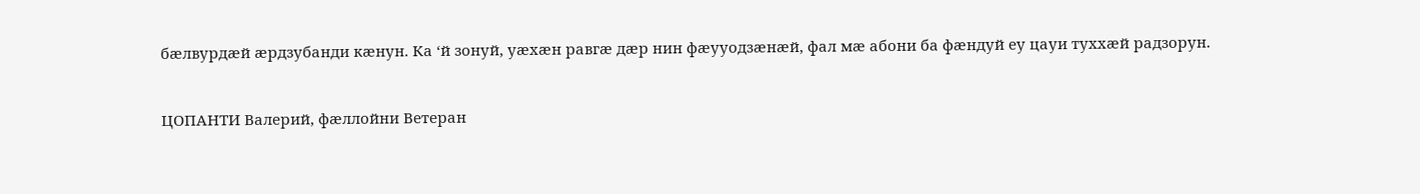бӕлвурдӕй ӕрдзубанди кӕнун. Ка ‘й зонуй, уӕхӕн равгӕ дӕр нин фӕууодзӕнӕй, фал мӕ абони ба фӕндуй еу цауи туххӕй радзорун.


ЦОПАНТИ Валерий, фæллойни Ветеран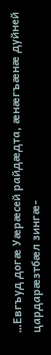…Евгъуд догӕ Уӕрӕсей райдӕдта, ӕнӕгъӕнӕ дуйней цардарӕзтбӕл зингӕ-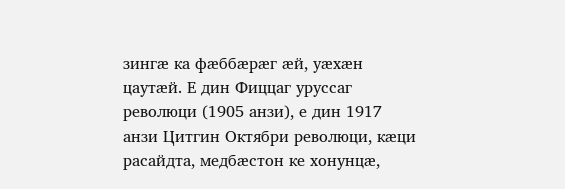зингӕ ка фӕббӕрӕг ӕй, уӕхӕн цаутӕй. Е дин Фиццаг уруссаг революци (1905 анзи), е дин 1917 анзи Цитгин Октябри революци, кӕци расайдта, медбӕстон ке хонунцӕ,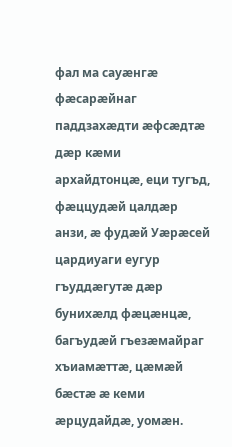фал ма сауӕнгӕ фӕсарӕйнаг паддзахӕдти ӕфсӕдтӕ дӕр кӕми архайдтонцӕ, еци тугъд, фӕццудӕй цалдӕр анзи, ӕ фудӕй Уӕрӕсей цардиуаги еугур гъуддӕгутӕ дӕр бунихӕлд фӕцӕнцӕ, багъудӕй гъезӕмайраг хъиамӕттӕ, цӕмӕй бӕстӕ ӕ кеми ӕрцудайдӕ, уомӕн.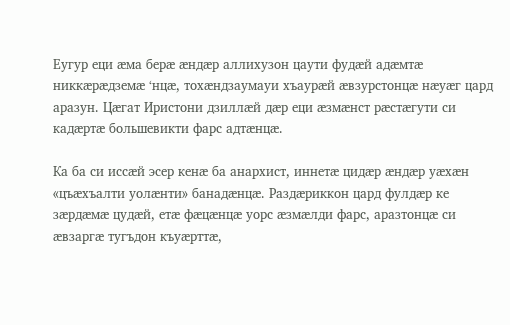Еугур еци ӕма берӕ ӕндӕр аллихузон цаути фудӕй адӕмтӕ никкӕрӕдземӕ ‘нцӕ, тохӕндзаумауи хъаурӕй ӕвзурстонцӕ нӕуӕг цард аразун. Цӕгат Иристони дзиллӕй дӕр еци ӕзмӕнст рӕстӕгути си кадӕртӕ большевикти фарс адтӕнцӕ.

Ка ба си иссӕй эсер кенӕ ба анархист, иннетӕ цидӕр ӕндӕр уӕхӕн «цъӕхъалти уолӕнти» банадӕнцӕ. Раздӕриккон цард фулдӕр ке зӕрдӕмӕ цудӕй, етӕ фӕцӕнцӕ уорс ӕзмӕлди фарс, аразтонцӕ си ӕвзаргӕ тугъдон къуӕрттӕ,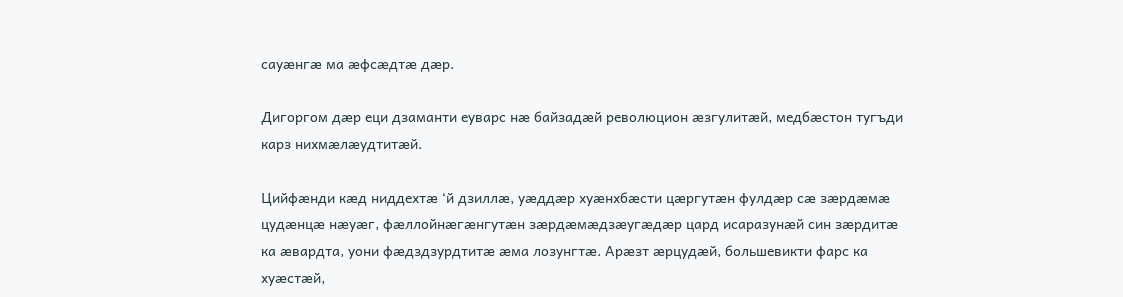сауӕнгӕ ма ӕфсӕдтӕ дӕр.

Дигоргом дӕр еци дзаманти еуварс нӕ байзадӕй революцион ӕзгулитӕй, медбӕстон тугъди карз нихмӕлӕудтитӕй.

Цийфӕнди кӕд ниддехтӕ ‘й дзиллӕ, уӕддӕр хуӕнхбӕсти цӕргутӕн фулдӕр сӕ зӕрдӕмӕ цудӕнцӕ нӕуӕг, фӕллойнӕгӕнгутӕн зӕрдӕмӕдзӕугӕдӕр цард исаразунӕй син зӕрдитӕ ка ӕвардта, уони фӕдздзурдтитӕ ӕма лозунгтӕ. Арӕзт ӕрцудӕй, большевикти фарс ка хуӕстӕй,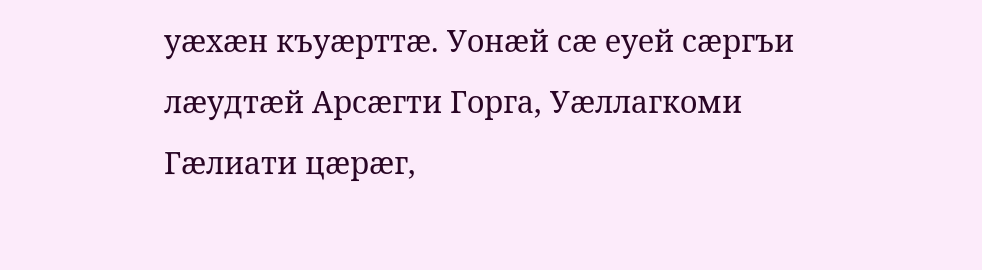уӕхӕн къуӕрттӕ. Уонӕй сӕ еуей сӕргъи лӕудтӕй Арсӕгти Горга, Уӕллагкоми Гӕлиати цӕрӕг,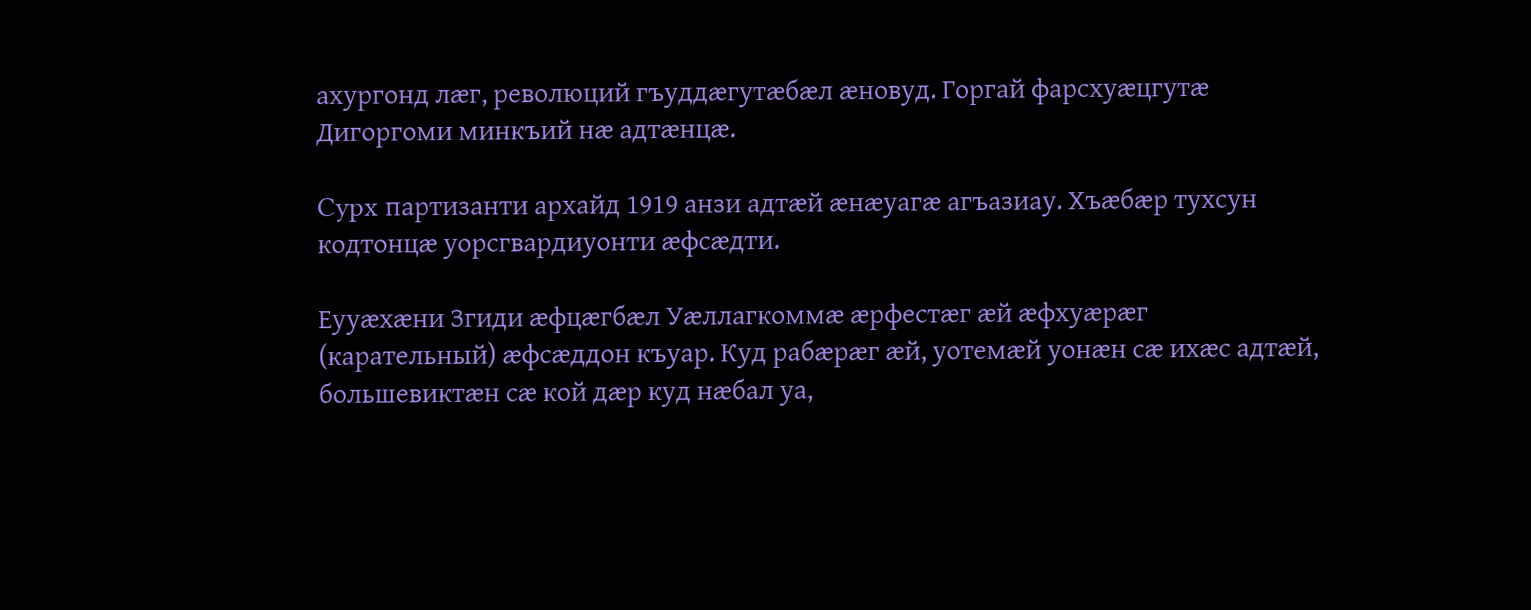ахургонд лӕг, революций гъуддӕгутӕбӕл ӕновуд. Горгай фарсхуӕцгутӕ Дигоргоми минкъий нӕ адтӕнцӕ.

Cypx партизанти архайд 1919 анзи адтӕй ӕнӕуагӕ агъазиау. Хъӕбӕр тухсун кодтонцӕ уорсгвардиуонти ӕфсӕдти.

Eyуӕхӕни Згиди ӕфцӕгбӕл Уӕллагкоммӕ ӕрфестӕг ӕй ӕфхуӕрӕг (карательный) ӕфсӕддон къуар. Куд рабӕрӕг ӕй, уотемӕй уонӕн сӕ ихӕс адтӕй, большевиктӕн сӕ кой дӕр куд нӕбал уа,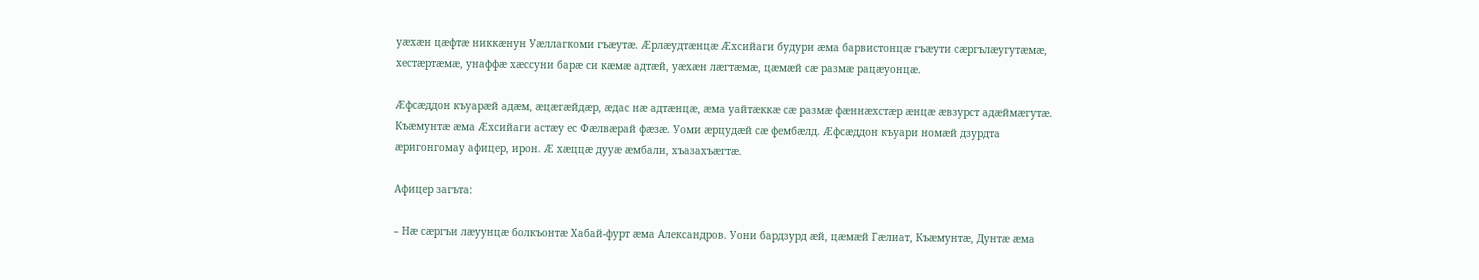уӕхӕн цӕфтӕ никкӕнун Уӕллагкоми гъӕутӕ. Ӕрлӕудтӕнцӕ Ӕхсийаги будури ӕма барвистонцӕ гъӕути сӕргълӕугутӕмӕ, хестӕртӕмӕ, унаффӕ хӕссуни барӕ си кӕмӕ адтӕй, уӕхӕн лӕгтӕмӕ, цӕмӕй сӕ размӕ рацӕуонцӕ.

Ӕфсӕддон къуарӕй адӕм, ӕцӕгӕйдӕр, ӕдас нӕ адтӕнцӕ, ӕма уайтӕккӕ сӕ размӕ фӕннӕхстӕр ӕнцӕ ӕвзурст адӕймӕгутӕ. Къӕмунтӕ ӕма Ӕхсийаги астӕу ес Фӕлвӕрай фӕзӕ. Уоми ӕрцудӕй сӕ фембӕлд. Ӕфсӕддон къуари номӕй дзурдта ӕригонгомау афицер, ирон. Ӕ хӕццӕ дууӕ ӕмбали, хъазахъӕгтӕ.

Афицер загъта:

– Hӕ сӕргъи лӕуунцӕ болкъонтӕ Хабай-фурт ӕма Александров. Уони бардзурд ӕй, цӕмӕй Гӕлиат, Къӕмунтӕ, Дунтӕ ӕма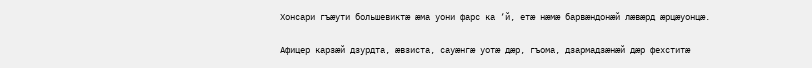Хонсари гъӕути большевиктӕ ӕма уони фарс ка ‘й, етӕ нӕмӕ барвӕндонӕй лӕвӕрд ӕрцӕуонцӕ.

Афицер карзӕй дзурдта, ӕвзиста, сауӕнгӕ уотӕ дӕр, гъома, дзармадзӕнӕй дӕр фехститӕ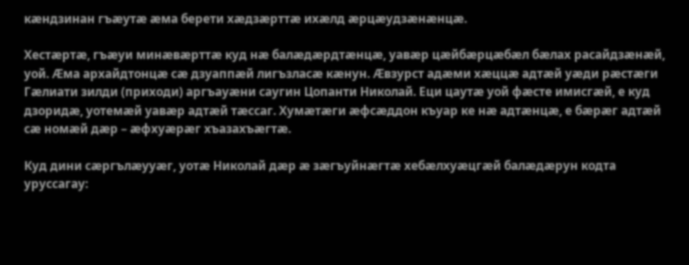кӕндзинан гъӕутӕ ӕма берети хӕдзӕрттӕ ихӕлд ӕрцӕудзӕнӕнцӕ.

Хестӕртӕ, гъӕуи минӕвӕрттӕ куд нӕ балӕдӕрдтӕнцӕ, уавӕр цӕйбӕрцӕбӕл бӕлах расайдзӕнӕй, уой. Ӕма архайдтонцӕ сӕ дзуаппӕй лигъзласӕ кӕнун. Ӕвзурст адӕми хӕццӕ адтӕй уӕди рӕстӕги Гӕлиати зилди (приходи) аргъауӕни саугин Цопанти Николай. Еци цаутӕ уой фӕсте имисгӕй, е куд дзоридӕ, уотемӕй уавӕр адтӕй тӕссаг. Хумӕтӕги ӕфсӕддон къуар ке нӕ адтӕнцӕ, е бӕрӕг адтӕй сӕ номӕй дӕр – ӕфхуӕрӕг хъазахъӕгтӕ.

Куд дини сӕргълӕууӕг, уотӕ Николай дӕр ӕ зӕгъуйнӕгтӕ хебӕлхуӕцгӕй балӕдӕрун кодта уруссагау: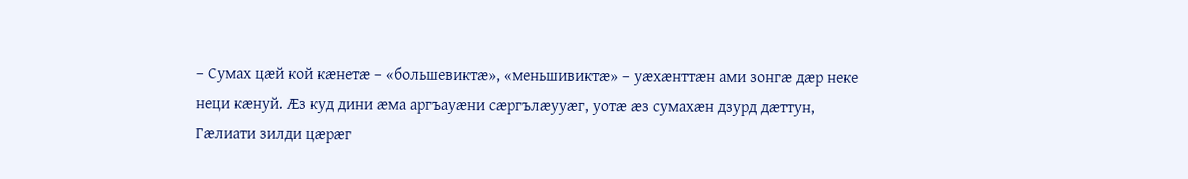– Сумах цӕй кой кӕнетӕ – «большевиктӕ», «меньшивиктӕ» – уӕхӕнттӕн ами зонгӕ дӕр неке неци кӕнуй. Ӕз куд дини ӕма аргъауӕни сӕргълӕууӕг, уотӕ ӕз сумахӕн дзурд дӕттун, Гӕлиати зилди цӕрӕг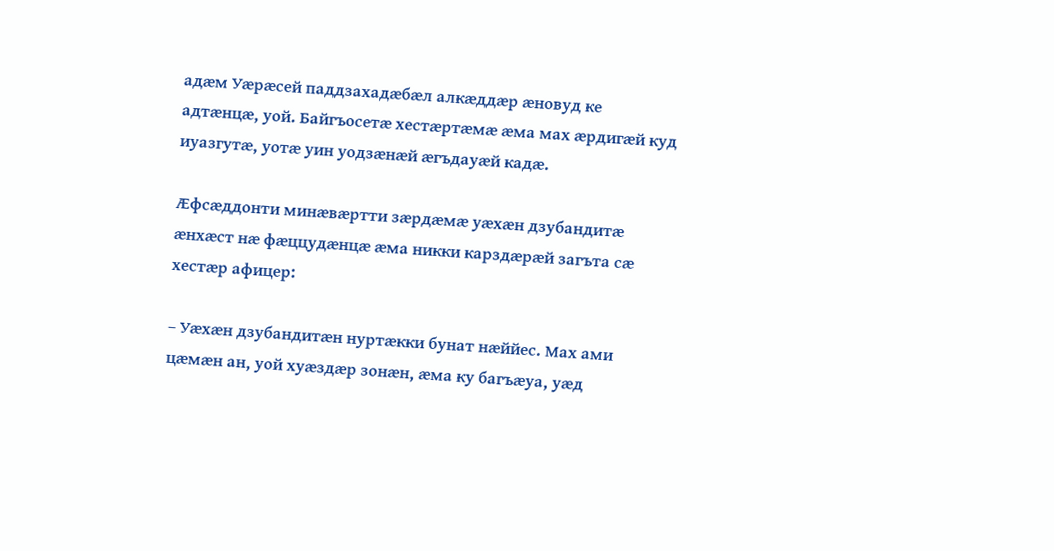адӕм Уӕрӕсей паддзахадӕбӕл алкӕддӕр ӕновуд ке адтӕнцӕ, уой. Байгъосетӕ хестӕртӕмӕ ӕма мах ӕрдигӕй куд иуазгутӕ, уотӕ уин уодзӕнӕй ӕгъдауӕй кадӕ.

Ӕфсӕддонти минӕвӕртти зӕрдӕмӕ уӕхӕн дзубандитӕ ӕнхӕст нӕ фӕццудӕнцӕ ӕма никки карздӕрӕй загъта сӕ хестӕр афицер:

– Уӕхӕн дзубандитӕн нуртӕкки бунат нӕййес. Мах ами цӕмӕн ан, уой хуӕздӕр зонӕн, ӕма ку багъӕуа, уӕд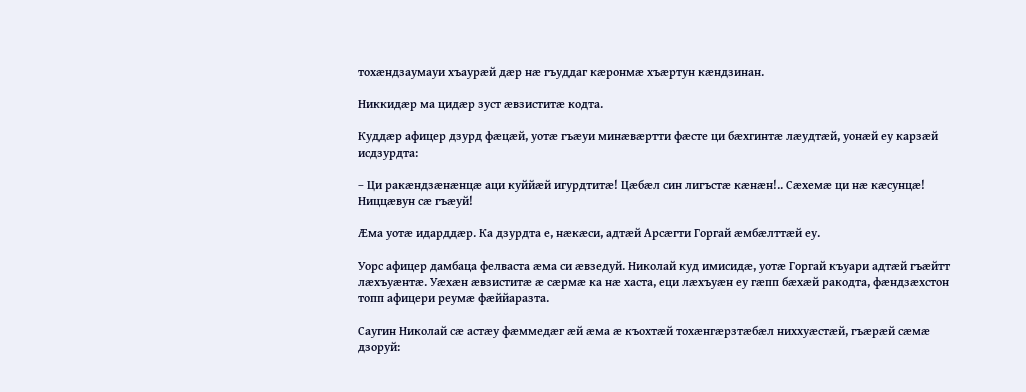тохӕндзаумауи хъаурӕй дӕр нӕ гъуддаг кӕронмӕ хъӕртун кӕндзинан.

Никкидӕр ма цидӕр зуст ӕвзиститӕ кодта.

Куддӕр афицер дзурд фӕцӕй, уотӕ гъӕуи минӕвӕртти фӕсте ци бӕхгинтӕ лӕудтӕй, уонӕй еу карзӕй исдзурдта:

– Ци ракӕндзӕнӕнцӕ аци куййӕй игурдтитӕ! Цӕбӕл син лигъстӕ кӕнӕн!.. Сӕхемӕ ци нӕ кӕсунцӕ! Ниццӕвун сӕ гъӕуй!

Ӕмa уотӕ идарддӕр. Ка дзурдта е, нӕкӕси, адтӕй Арсӕгти Горгай ӕмбӕлттӕй еу.

Уоpc афицер дамбаца фелваста ӕма си ӕвзедуй. Николай куд имисидӕ, уотӕ Горгай къуари адтӕй гъӕйтт лӕхъуӕнтӕ. Уӕхӕн ӕвзиститӕ ӕ сӕрмӕ ка нӕ хаста, еци лӕхъуӕн еу гӕпп бӕхӕй ракодта, фӕндзӕхстон топп афицери реумӕ фӕййаразта.

Саугин Николай сӕ астӕу фӕммедӕг ӕй ӕма ӕ къохтӕй тохӕнгӕрзтӕбӕл ниххуӕстӕй, гъӕрӕй сӕмӕ дзоруй: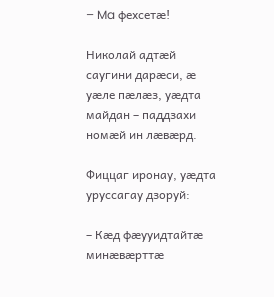– Ma фехсетӕ!

Николай адтӕй саугини дарӕси, ӕ уӕле пӕлӕз, уӕдта майдан – паддзахи номӕй ин лӕвӕрд.

Фиццаг иронау, уӕдта уруссагау дзоруй:

– Кӕд фӕууидтайтӕ минӕвӕрттӕ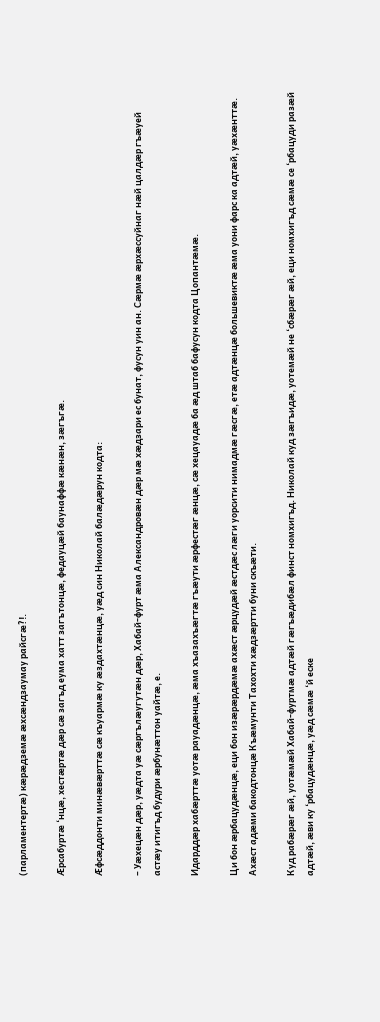(парламентертӕ) кӕрӕдземӕ ӕхсӕндзаумау райсгӕ?!.

Ӕрсабуртӕ ‘нцӕ, хестӕртӕ дӕр сӕ загъд еума хатт загътонцӕ, федауцӕй баунаффӕ кӕнӕн, зӕгъгӕ.

Ӕфсӕддонти минӕвӕрттӕ сӕ къуармӕ ку ӕздахтӕнцӕ, уӕд син Николай балӕдӕрун кодта:

– Уӕхецӕн дӕр, уӕдта уӕ сӕргълӕугутӕн дӕр, Хабай-фурт ӕма Александровӕн дӕр мӕ хӕдзари ес бунат, фусун уин ан. Сӕрмӕ ӕрхӕссуйнаг нӕй цалдӕр гъӕуей астӕу итигъд будури ӕрбунӕттон уайтӕ, е.

Идарддӕр хабӕрттӕ уотӕ рауадӕнцӕ, ӕма хъазахъӕгтӕ гъӕути ӕрфестӕг ӕнцӕ, сӕ хецауадӕ ба ӕд штаб бафусун кодта Цопантӕмӕ.

Ци бон ӕрбацудӕнцӕ, еци бон изӕрӕрдӕмӕ ахӕст ӕрцудӕй ӕстдӕс лӕги уорсити нимадмӕ гӕсгӕ, етӕ адтӕнцӕ большевиктӕ ӕма уони фарс ка адтӕй, уӕхӕнттӕ. Ахӕст адӕми бакодтонцӕ Къӕмунти Тахохти хӕдзӕртти буни скъӕти.

Куд рабӕрӕг ӕй, уотӕмӕй Хабай-фуртмӕ адтӕй гӕгъӕдибӕл финст номхигъд. Николай куд зӕгъидӕ, уотемӕй не ‘сбӕрӕг ӕй, еци номхигъд сӕмӕ се ‘рбацуди разӕй адтӕй, ӕви ку ‘рбацудӕнцӕ, уӕд сӕмӕ ‘й еске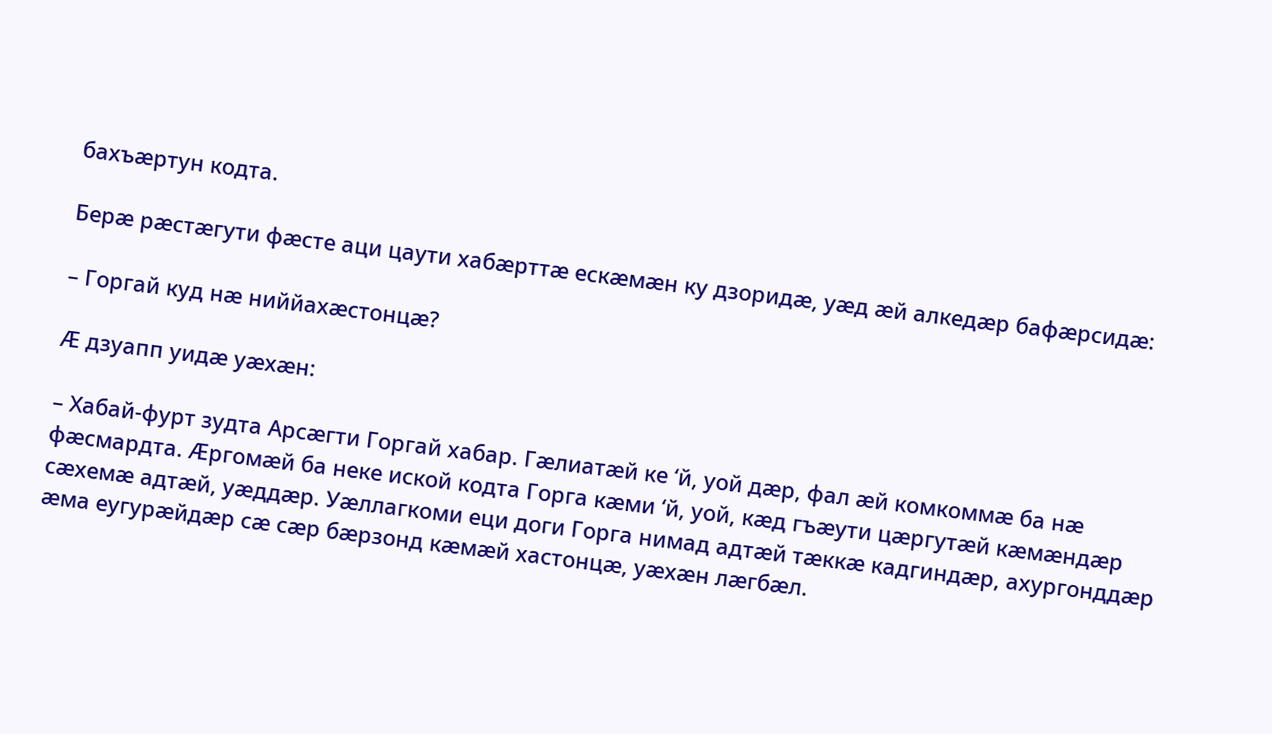бахъӕртун кодта.

Берӕ рӕстӕгути фӕсте аци цаути хабӕрттӕ ескӕмӕн ку дзоридӕ, уӕд ӕй алкедӕр бафӕрсидӕ:

– Горгай куд нӕ ниййахӕстонцӕ?

Ӕ дзуапп уидӕ уӕхӕн:

– Хабай-фурт зудта Арсӕгти Горгай хабар. Гӕлиатӕй ке ‘й, уой дӕр, фал ӕй комкоммӕ ба нӕ фӕсмардта. Ӕргомӕй ба неке иской кодта Горга кӕми ‘й, уой, кӕд гъӕути цӕргутӕй кӕмӕндӕр сӕхемӕ адтӕй, уӕддӕр. Уӕллагкоми еци доги Горга нимад адтӕй тӕккӕ кадгиндӕр, ахургонддӕр ӕма еугурӕйдӕр сӕ сӕр бӕрзонд кӕмӕй хастонцӕ, уӕхӕн лӕгбӕл.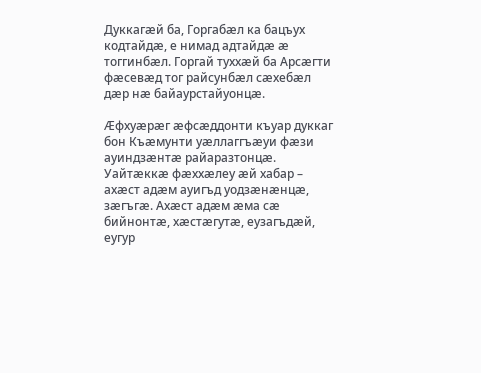Дуккагӕй ба, Горгабӕл ка бацъух кодтайдӕ, е нимад адтайдӕ ӕ тоггинбӕл. Горгай туххӕй ба Арсӕгти фӕсевӕд тог райсунбӕл сӕхебӕл дӕр нӕ байаурстайуонцӕ.

Ӕфхуӕрӕг ӕфсӕддонти къуар дуккаг бон Къӕмунти уӕллаггъӕуи фӕзи ауиндзӕнтӕ райаразтонцӕ. Уайтӕккӕ фӕххӕлеу ӕй хабар – ахӕст адӕм ауигъд уодзӕнӕнцӕ, зӕгъгӕ. Ахӕст адӕм ӕма сӕ бийнонтӕ, хӕстӕгутӕ, еузагъдӕй, еугур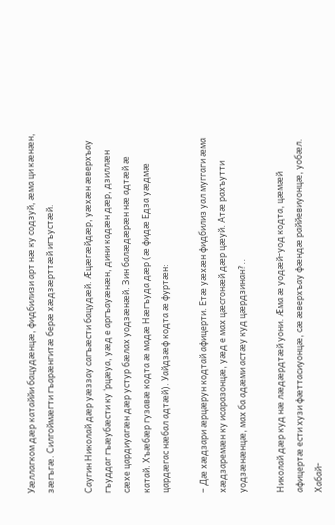Уӕллагком дӕр катаййи бацудӕнцӕ, фидбилизи арт нӕ ку содзуй, ӕма ци кӕнӕн, зӕгъгӕ. Силгоймӕгти гъарӕнгитӕ берӕ хӕдзӕрттӕй игъустӕй.

Саугин Николай дӕр уӕззау сагъӕсти бацудӕй. Ӕцӕгӕйдӕр, уӕхӕн ӕверхъау гъуддаг гъӕубӕсти ку ‘рцӕуа, уӕд е аргъауӕнӕн, дини кадӕн дӕр, дзиллӕн сӕхе цардиуагӕн дӕр устур бӕлах уодзӕнӕй. Зин балӕдӕрӕн нӕ адтӕй ӕ катай. Хъӕбӕр гузавӕ кодта ӕ мадӕ Нӕгъуда дӕр (ӕ фидӕ Едза уӕдмӕ цардӕгас нӕбал адтӕй). Уайдзӕф кодта ӕ фуртӕн:

– Дӕ хӕдзари ӕрцӕрун кодтай афицерти. Етӕ уӕхӕн фидбилиз уал муггаги ӕма хӕдзаремӕн ку исаразонцӕ, уӕд е мах цӕсгонӕй дӕр цӕуй. Атӕ рахъутти уодзӕнӕнцӕ, мах ба адӕми астӕу куд цӕрдзинан?..

Николай дӕр куд нӕ лӕдӕрдтӕй уони. Ӕма ӕ уодӕй-уод кодта, цӕмӕй афицертӕ ести хузи фӕттасиуонцӕ, сӕ ӕверхъау фӕндӕ раййевиуонцӕ, уобӕл. Хабай-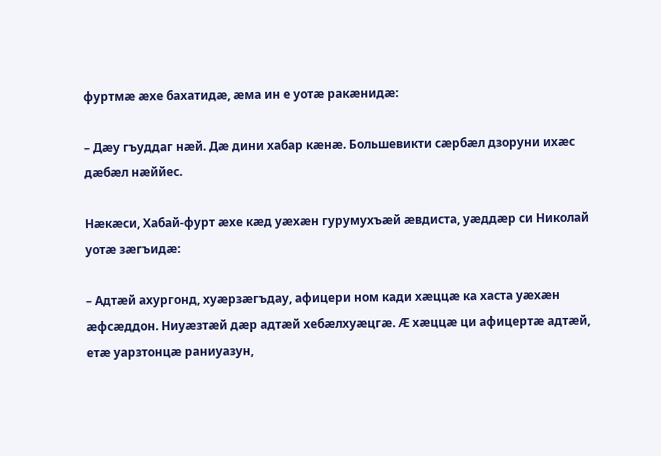фуртмӕ ӕхе бахатидӕ, ӕма ин е уотӕ ракӕнидӕ:

– Дӕу гъуддаг нӕй. Дӕ дини хабар кӕнӕ. Большевикти сӕрбӕл дзоруни ихӕс дӕбӕл нӕййес.

Нӕкӕси, Хабай-фурт ӕхе кӕд уӕхӕн гурумухъӕй ӕвдиста, уӕддӕр си Николай уотӕ зӕгъидӕ:

– Адтӕй ахургонд, хуӕрзӕгъдау, афицери ном кади хӕццӕ ка хаста уӕхӕн ӕфсӕддон. Ниуӕзтӕй дӕр адтӕй хебӕлхуӕцгӕ. Ӕ хӕццӕ ци афицертӕ адтӕй, етӕ уарзтонцӕ раниуазун,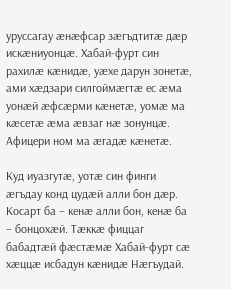уруссагау ӕнӕфсар зӕгъдтитӕ дӕр искӕниуонцӕ. Хабай-фурт син рахилӕ кӕнидӕ, уӕхе дарун зонетӕ, ами хӕдзари силгоймӕгтӕ ес ӕма уонӕй ӕфсӕрми кӕнетӕ, уомӕ ма кӕсетӕ ӕма ӕвзаг нӕ зонунцӕ. Афицери ном ма ӕгадӕ кӕнетӕ.

Куд иуазгутӕ, уотӕ син финги ӕгъдау конд цудӕй алли бон дӕр. Косарт ба – кенӕ алли бон, кенӕ ба – бонцохӕй. Тӕккӕ фиццаг бабадтӕй фӕстӕмӕ Хабай-фурт сӕ хӕццӕ исбадун кӕнидӕ Нӕгъудай.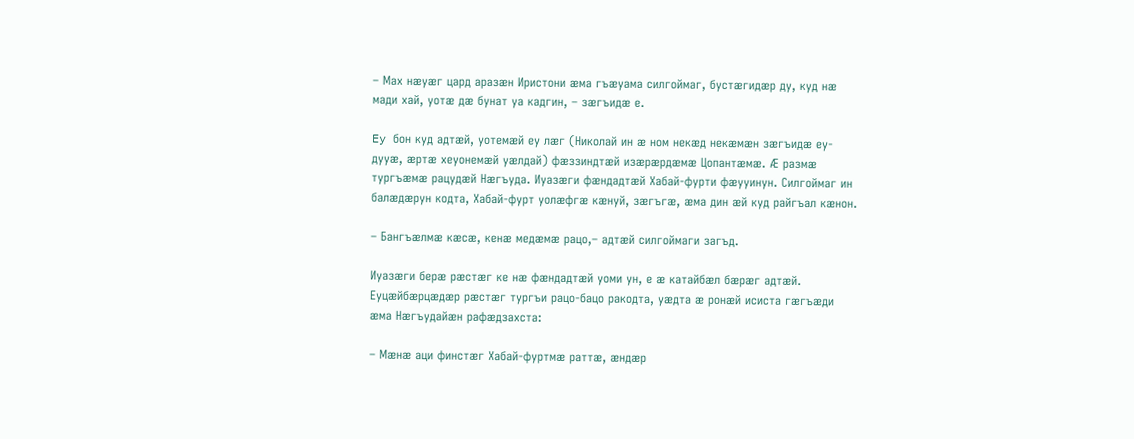– Мах нӕуӕг цард аразӕн Иристони ӕма гъӕуама силгоймаг, бустӕгидӕр ду, куд нӕ мади хай, уотӕ дӕ бунат уа кадгин, – зӕгъидӕ е.

Ey бон куд адтӕй, уотемӕй еу лӕг (Николай ин ӕ ном некӕд некӕмӕн зӕгъидӕ еу-дууӕ, ӕртӕ хеуонемӕй уӕлдай) фӕззиндтӕй изӕрӕрдӕмӕ Цопантӕмӕ. Ӕ размӕ тургъӕмӕ рацудӕй Нӕгъуда. Иуазӕги фӕндадтӕй Хабай-фурти фӕууинун. Силгоймаг ин балӕдӕрун кодта, Хабай-фурт уолӕфгӕ кӕнуй, зӕгъгӕ, ӕма дин ӕй куд райгъал кӕнон.

– Бангъӕлмӕ кӕсӕ, кенӕ медӕмӕ рацо,– адтӕй силгоймаги загъд.

Иуазӕги берӕ рӕстӕг ке нӕ фӕндадтӕй уоми ун, е ӕ катайбӕл бӕрӕг адтӕй. Еуцӕйбӕрцӕдӕр рӕстӕг тургъи рацо-бацо ракодта, уӕдта ӕ ронӕй исиста гӕгъӕди ӕма Нӕгъудайӕн рафӕдзахста:

– Мӕнӕ аци финстӕг Хабай-фуртмӕ раттӕ, ӕндӕр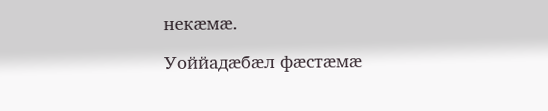некӕмӕ.

Уоййадӕбӕл фӕстӕмӕ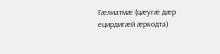Гӕлиатмӕ (цӕугӕ дӕр ецирдигӕй ӕркодта)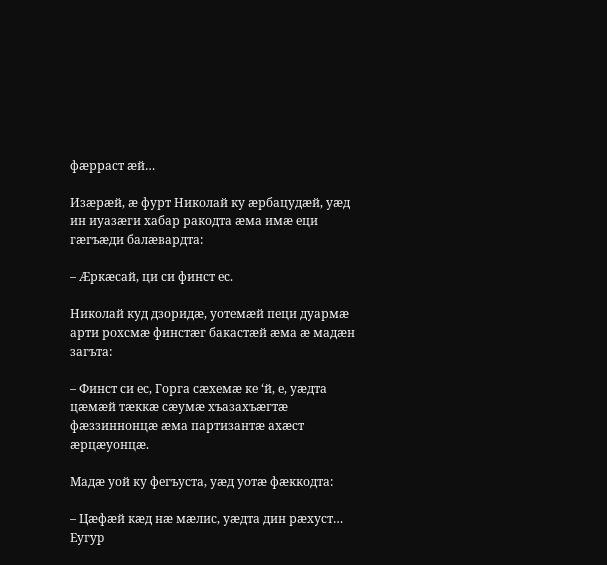фӕрраст ӕй…

Изӕрӕй, ӕ фурт Николай ку ӕрбацудӕй, уӕд ин иуазӕги хабар ракодта ӕма имӕ еци гӕгъӕди балӕвардта:

– Ӕркӕсай, ци си финст ес.

Николай куд дзоридӕ, уотемӕй пеци дуармӕ арти рохсмӕ финстӕг бакастӕй ӕма ӕ мадӕн загъта:

– Финст си ес, Горга сӕхемӕ ке ‘й, е, уӕдта цӕмӕй тӕккӕ сӕумӕ хъазахъӕгтӕ фӕззиннонцӕ ӕма партизантӕ ахӕст ӕрцӕуонцӕ.

Мадӕ уой ку фегъуста, уӕд уотӕ фӕккодта:

– Цӕфӕй кӕд нӕ мӕлис, уӕдта дин рӕхуст… Eугyp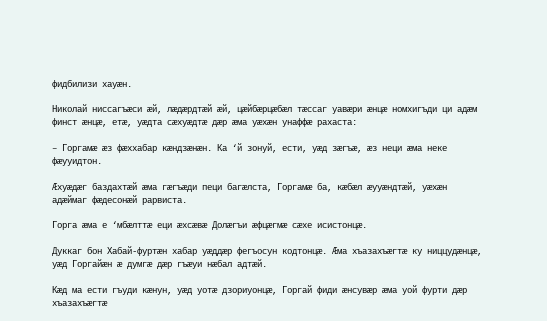фидбилизи хауӕн.

Николай ниссагъӕси ӕй, лӕдӕрдтӕй ӕй, цӕйбӕрцӕбӕл тӕссаг уавӕри ӕнцӕ номхигъди ци адӕм финст ӕнцӕ, етӕ, уӕдта сӕхуӕдтӕ дӕр ӕма уӕхӕн унаффӕ рахаста:

– Горгамӕ ӕз фӕххабар кӕндзӕнӕн. Ка ‘й зонуй, ести, уӕд зӕгъӕ, ӕз неци ӕма неке фӕууидтон.

Ӕхуӕдӕг баздахтӕй ӕма гӕгъӕди пеци багӕлста, Горгамӕ ба, кӕбӕл ӕууӕндтӕй, уӕхӕн адӕймаг фӕдесонӕй рарвиста.

Горга ӕма е ‘мбӕлттӕ еци ӕхсӕвӕ Долӕгъи ӕфцӕгмӕ сӕхе исистонцӕ.

Дуккаг бон Хабай-фуртӕн хабар уӕддӕр фегъосун кодтонцӕ. Ӕма хъазахъӕгтӕ ку ниццудӕнцӕ, уӕд Горгайӕн ӕ думгӕ дӕр гъӕуи нӕбал адтӕй.

Кӕд ма ести гъуди кӕнун, уӕд уотӕ дзориуонцӕ, Горгай фиди ӕнсувӕр ӕма уой фурти дӕр хъазахъӕгтӕ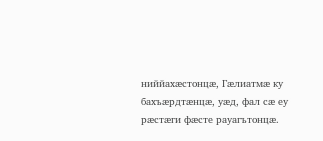ниййахӕстонцӕ, Гӕлиатмӕ ку бахъӕрдтӕнцӕ, уӕд, фал сӕ еу рӕстӕги фӕсте рауагътонцӕ.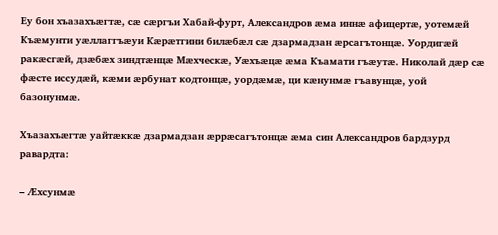Еу бон хъазахъӕгтӕ, сӕ сӕргъи Хабай-фурт, Александров ӕма иннӕ афицертӕ, уотемӕй Къӕмунти уӕллаггъӕуи Кӕрӕтгини билӕбӕл сӕ дзармадзан ӕрсагътонцӕ. Уордигӕй ракӕсгӕй, дзӕбӕх зиндтӕнцӕ Мӕхческӕ, Уӕхъӕцӕ ӕма Къамати гъӕутӕ. Николай дӕр сӕ фӕсте иссудӕй, кӕми ӕрбунат кодтонцӕ, уордӕмӕ, ци кӕнунмӕ гъавунцӕ, уой базонунмӕ.

Хъазахъӕгтӕ уайтӕккӕ дзармадзан ӕррӕсагътонцӕ ӕма син Александров бардзурд равардта:

– Ӕхсунмӕ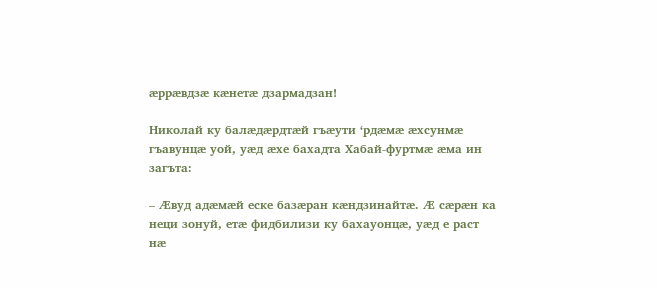ӕррӕвдзӕ кӕнетӕ дзармадзан!

Николай ку балӕдӕрдтӕй гъӕути ‘рдӕмӕ ӕхсунмӕ гъавунцӕ уой, уӕд ӕхе бахадта Хабай-фуртмӕ ӕма ин загъта:

– Ӕвуд адӕмӕй еске базӕран кӕндзинайтӕ. Ӕ сӕрӕн ка неци зонуй, етӕ фидбилизи ку бахауонцӕ, уӕд е раст нӕ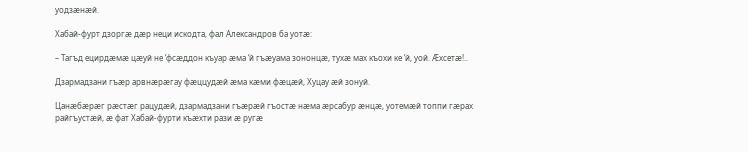уодзӕнӕй.

Хабай-фурт дзоргӕ дӕр неци искодта, фал Александров ба уотӕ:

– Тагъд ецирдӕмӕ цӕуй не ‘фсӕддон къуар ӕма ‘й гъӕуама зононцӕ, тухӕ мах къохи ке ‘й, уой. Ӕхсетӕ!..

Дзармадзани гъӕр арвнӕрӕгау фӕццудӕй ӕма кӕми фӕцӕй, Хуцау ӕй зонуй.

Цанӕбӕрӕг рӕстӕг рацудӕй, дзармадзани гъӕрӕй гъостӕ нӕма ӕрсабур ӕнцӕ, уотемӕй топпи гӕрах райгъустӕй, ӕ фат Хабай-фурти къӕхти рази ӕ ругӕ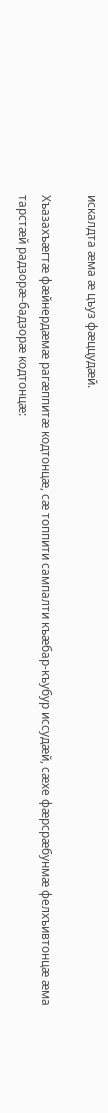искалдта ӕма ӕ цъуз фӕццудӕй.

Хъазахъӕгтӕ фӕйнердӕмӕ рагӕппитӕ кодтонцӕ, сӕ топпити сампалти къӕбар-къубур иссудӕй, сӕхе фӕрсрӕбунмӕ фелхъивтонцӕ ӕма тарстӕй радзорӕ-бадзорӕ кодтонцӕ: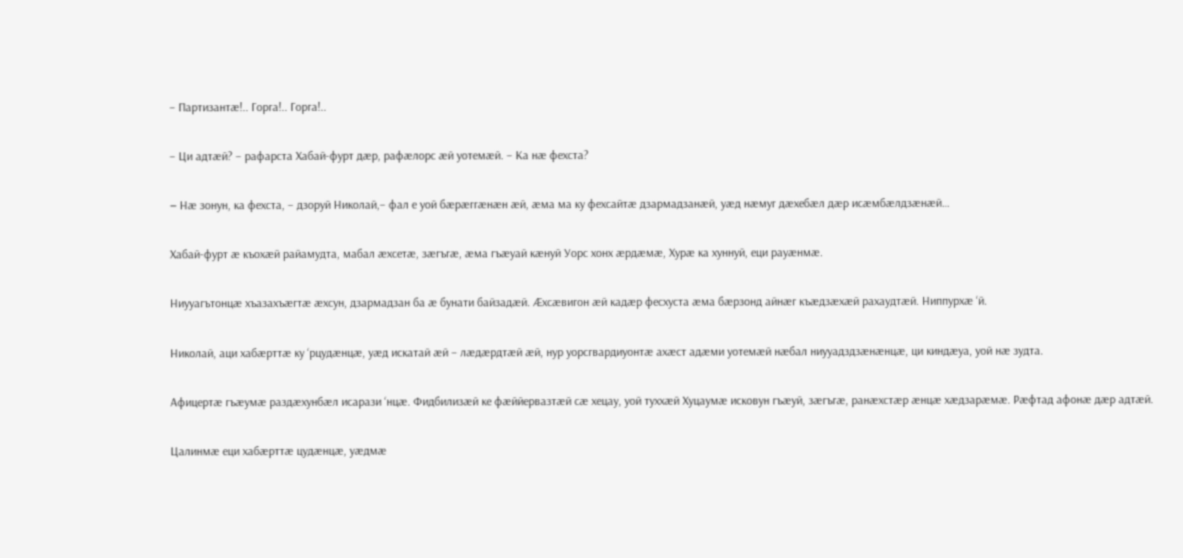– Партизантӕ!.. Горга!.. Горга!..

– Ци адтӕй? – рафарста Хабай-фурт дӕр, рафӕлорс ӕй уотемӕй. – Ка нӕ фехста?

– Hӕ зонун, ка фехста, – дзоруй Николай,– фал е уой бӕрӕггӕнӕн ӕй, ӕма ма ку фехсайтӕ дзармадзанӕй, уӕд нӕмуг дӕхебӕл дӕр исӕмбӕлдзӕнӕй…

Хабай-фурт ӕ къохӕй райамудта, мабал ӕхсетӕ, зӕгъгӕ, ӕма гъӕуай кӕнуй Уоpc хонх ӕрдӕмӕ, Хурӕ ка хуннуй, еци рауӕнмӕ.

Ниууагътонцӕ хъазахъӕгтӕ ӕхсун, дзармадзан ба ӕ бунати байзадӕй. Ӕхсӕвигон ӕй кадӕр фесхуста ӕма бӕрзонд айнӕг къӕдзӕхӕй рахаудтӕй. Ниппурхӕ ‘й.

Николай, аци хабӕрттӕ ку ‘рцудӕнцӕ, уӕд искатай ӕй – лӕдӕрдтӕй ӕй, нур уорсгвардиуонтӕ ахӕст адӕми уотемӕй нӕбал ниууадздзӕнӕнцӕ, ци киндӕуа, уой нӕ зудта.

Афицертӕ гъӕумӕ раздӕхунбӕл исарази ‘нцӕ. Фидбилизӕй ке фӕййервазтӕй сӕ хецау, уой туххӕй Хуцаумӕ исковун гъӕуй, зӕгъгӕ, ранӕхстӕр ӕнцӕ хӕдзарӕмӕ. Рӕфтад афонӕ дӕр адтӕй.

Цалинмӕ еци хабӕрттӕ цудӕнцӕ, уӕдмӕ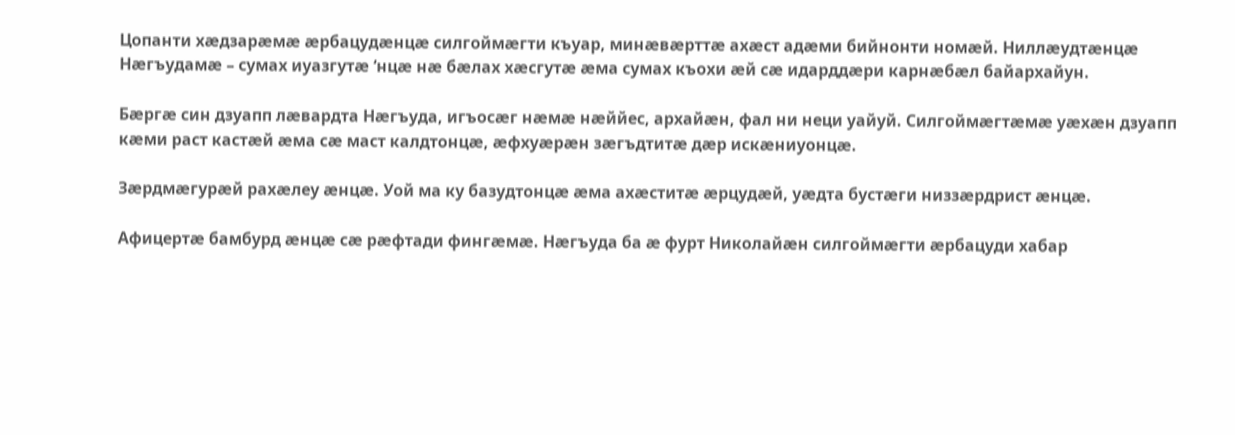Цопанти хӕдзарӕмӕ ӕрбацудӕнцӕ силгоймӕгти къуар, минӕвӕрттӕ ахӕст адӕми бийнонти номӕй. Ниллӕудтӕнцӕ Нӕгъудамӕ – сумах иуазгутӕ ‘нцӕ нӕ бӕлах хӕсгутӕ ӕма сумах къохи ӕй сӕ идарддӕри карнӕбӕл байархайун.

Бӕргӕ син дзуапп лӕвардта Нӕгъуда, игъосӕг нӕмӕ нӕййес, архайӕн, фал ни неци уайуй. Силгоймӕгтӕмӕ уӕхӕн дзуапп кӕми раст кастӕй ӕма сӕ маст калдтонцӕ, ӕфхуӕрӕн зӕгъдтитӕ дӕр искӕниуонцӕ.

Зӕрдмӕгурӕй рахӕлеу ӕнцӕ. Уой ма ку базудтонцӕ ӕма ахӕститӕ ӕрцудӕй, уӕдта бустӕги низзӕрдрист ӕнцӕ.

Афицертӕ бамбурд ӕнцӕ сӕ рӕфтади фингӕмӕ. Нӕгъуда ба ӕ фурт Николайӕн силгоймӕгти ӕрбацуди хабар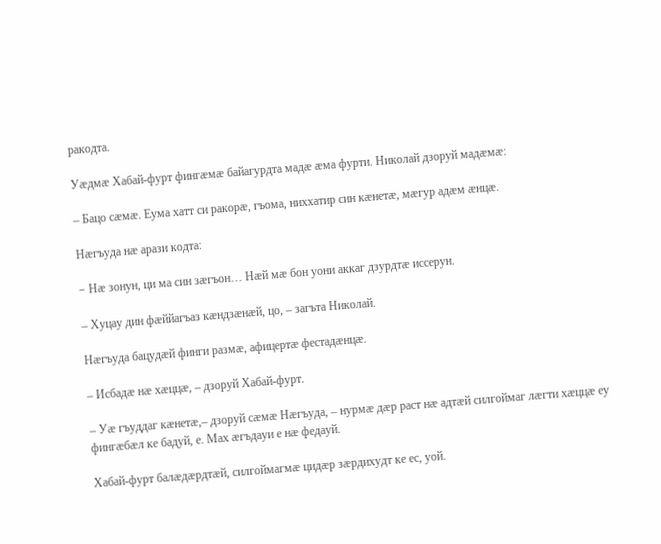ракодта.

Уӕдмӕ Хабай-фурт фингӕмӕ байагурдта мадӕ ӕма фурти. Николай дзоруй мадӕмӕ:

– Бацо сӕмӕ. Еума хатт си ракорӕ, гъома, ниххатир син кӕнетӕ, мӕгур адӕм ӕнцӕ.

Нӕгъуда нӕ арази кодта:

– Hӕ зонун, ци ма син зӕгъон… Нӕй мӕ бон уони аккаг дзурдтӕ иссерун.

– Хуцау дин фӕййагъаз кӕндзӕнӕй, цо, – загъта Николай.

Нӕгъуда бацудӕй финги размӕ, афицертӕ фестадӕнцӕ.

– Исбадӕ нӕ хӕццӕ, – дзоруй Хабай-фурт.

– Уӕ гъуддаг кӕнетӕ,– дзоруй сӕмӕ Нӕгъуда, – нурмӕ дӕр раст нӕ адтӕй силгоймаг лӕгти хӕццӕ еу фингӕбӕл ке бадуй, е. Мах ӕгъдауи е нӕ федауй.

Хабай-фурт балӕдӕрдтӕй, силгоймагмӕ цидӕр зӕрдихудт ке ес, уой.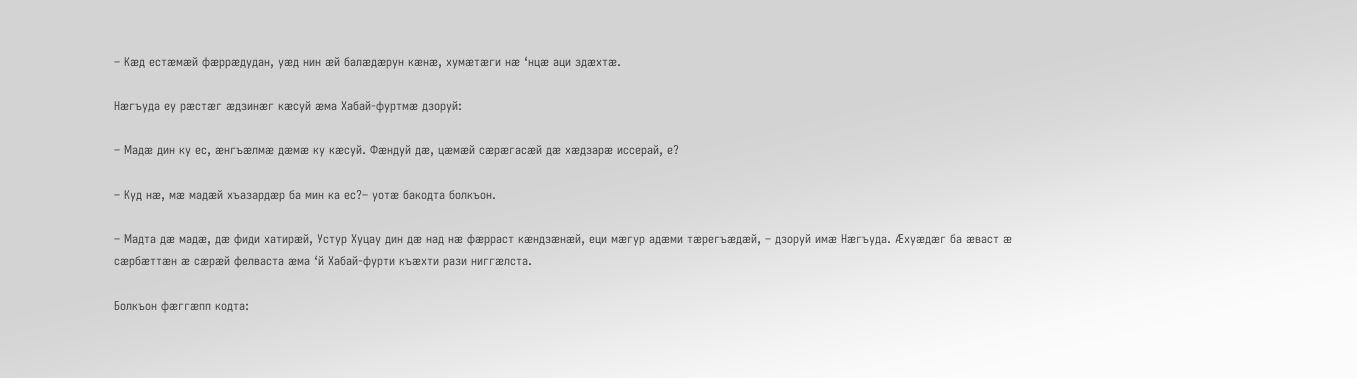– Кӕд естӕмӕй фӕррӕдудан, уӕд нин ӕй балӕдӕрун кӕнӕ, хумӕтӕги нӕ ‘нцӕ аци здӕхтӕ.

Нӕгъуда еу рӕстӕг ӕдзинӕг кӕсуй ӕма Хабай-фуртмӕ дзоруй:

– Мадӕ дин ку ес, ӕнгъӕлмӕ дӕмӕ ку кӕсуй. Фӕндуй дӕ, цӕмӕй сӕрӕгасӕй дӕ хӕдзарӕ иссерай, е?

– Куд нӕ, мӕ мадӕй хъазардӕр ба мин ка ес?– уотӕ бакодта болкъон.

– Мадта дӕ мадӕ, дӕ фиди хатирӕй, Устур Хуцау дин дӕ над нӕ фӕрраст кӕндзӕнӕй, еци мӕгур адӕми тӕрегъӕдӕй, – дзоруй имӕ Нӕгъуда. Ӕхуӕдӕг ба ӕваст ӕ сӕрбӕттӕн ӕ сӕрӕй фелваста ӕма ‘й Хабай-фурти къӕхти рази ниггӕлста.

Болкъон фӕггӕпп кодта: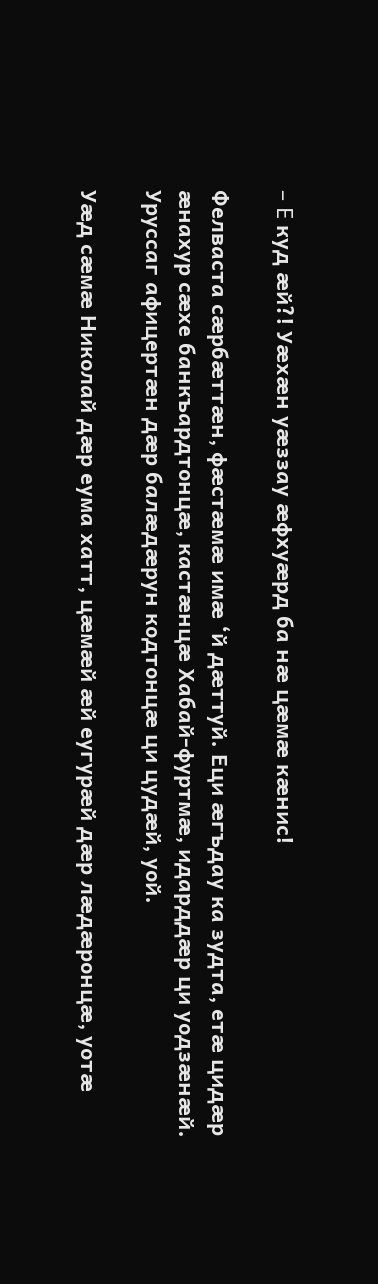– E куд ӕй?! Уӕхӕн уӕззау ӕфхуӕрд ба нӕ цӕмӕ кӕнис!

Фелваста сӕрбӕттӕн, фӕстӕмӕ имӕ ‘й дӕттуй. Еци ӕгъдау ка зудта, етӕ цидӕр ӕнахур сӕхе банкъардтонцӕ, кастӕнцӕ Хабай-фуртмӕ, идарддӕр ци уодзӕнӕй. Уруссаг афицертӕн дӕр балӕдӕрун кодтонцӕ ци цудӕй, уой.

Уӕд сӕмӕ Николай дӕр еума хатт, цӕмӕй ӕй еугурӕй дӕр лӕдӕронцӕ, уотӕ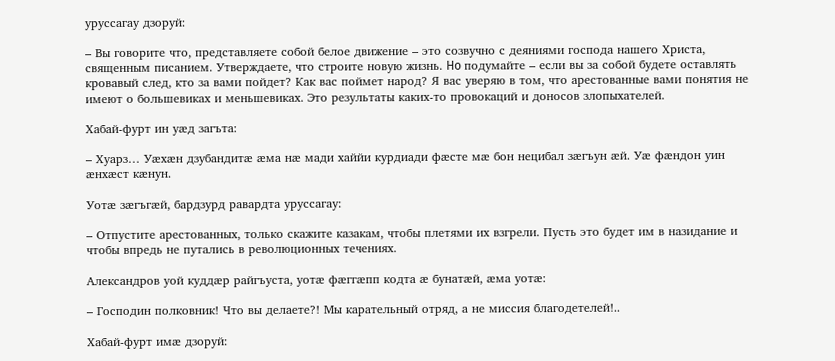уруссагау дзоруй:

– Вы говорите что, представляете собой белое движение – это созвучно с деяниями господа нашего Христа, священным писанием. Утверждаете, что строите новую жизнь. Ho подумайте – если вы за собой будете оставлять кровавый след, кто за вами пойдет? Как вас поймет народ? Я вас уверяю в том, что арестованные вами понятия не имеют о большевиках и меньшевиках. Это результаты каких-то провокаций и доносов злопыхателей.

Хабай-фурт ин уӕд загъта:

– Хуарз… Уӕхӕн дзубандитӕ ӕма нӕ мади хаййи курдиади фӕсте мӕ бон нецибал зӕгъун ӕй. Уӕ фӕндон уин ӕнхӕст кӕнун.

Уотӕ зӕгъгӕй, бардзурд равардта уруссагау:

– Отпустите арестованных, только скажите казакам, чтобы плетями их взгрели. Пусть это будет им в назидание и чтобы впредь не путались в революционных течениях.

Александров уой куддӕр райгъуста, уотӕ фӕггӕпп кодта ӕ бунатӕй, ӕма уотӕ:

– Господин полковник! Что вы делаете?! Мы карательный отряд, а не миссия благодетелей!..

Хабай-фурт имӕ дзоруй: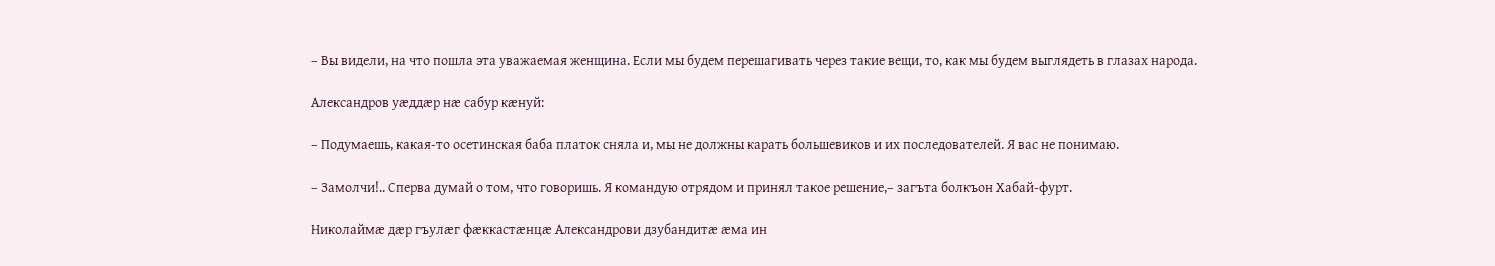– Вы видели, на что пошла эта уважаемая женщина. Если мы будем перешагивать через такие вещи, то, как мы будем выглядеть в глазах народа.

Александров уӕддӕр нӕ сабур кӕнуй:

– Подумаешь, какая-то осетинская баба платок сняла и, мы не должны карать большевиков и их последователей. Я вас не понимаю.

– Замолчи!.. Сперва думай о том, что говоришь. Я командую отрядом и принял такое решение,– загъта болкъон Хабай-фурт.

Николаймӕ дӕр гъулӕг фӕккастӕнцӕ Александрови дзубандитӕ ӕма ин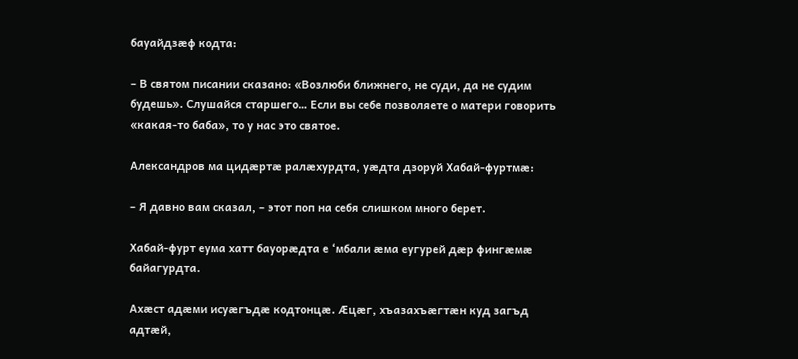бауайдзӕф кодта:

– В святом писании сказано: «Возлюби ближнего, не суди, да не судим будешь». Слушайся старшего… Если вы себе позволяете о матери говорить «какая-то баба», то у нас это святое.

Александров ма цидӕртӕ ралӕхурдта, уӕдта дзоруй Хабай-фуртмӕ:

– Я давно вам сказал, – этот поп на себя слишком много берет.

Хабай-фурт еума хатт бауорӕдта е ‘мбали ӕма еугурей дӕр фингӕмӕ байагурдта.

Ахӕст адӕми исуӕгъдӕ кодтонцӕ. Ӕцӕг, хъазахъӕгтӕн куд загъд адтӕй,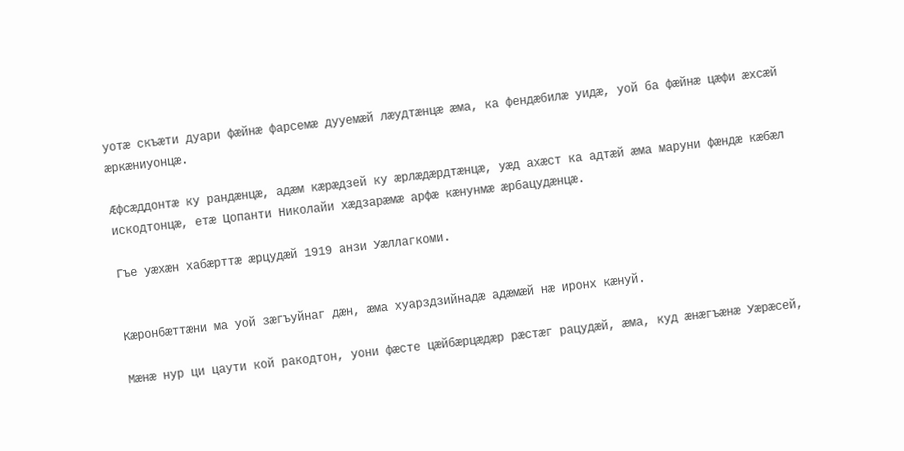уотӕ скъӕти дуари фӕйнӕ фарсемӕ дууемӕй лӕудтӕнцӕ ӕма, ка фендӕбилӕ уидӕ, уой ба фӕйнӕ цӕфи ӕхсӕй ӕркӕниуонцӕ.

Ӕфсӕддонтӕ ку рандӕнцӕ, адӕм кӕрӕдзей ку ӕрлӕдӕрдтӕнцӕ, уӕд ахӕст ка адтӕй ӕма маруни фӕндӕ кӕбӕл искодтонцӕ, етӕ Цопанти Николайи хӕдзарӕмӕ арфӕ кӕнунмӕ ӕрбацудӕнцӕ.

Гъе уӕхӕн хабӕрттӕ ӕрцудӕй 1919 анзи Уӕллагкоми.


Кӕронбӕттӕни ма уой зӕгъуйнаг дӕн, ӕма хуарздзийнадӕ адӕмӕй нӕ иронх кӕнуй.

Мӕнӕ нур ци цаути кой ракодтон, уони фӕсте цӕйбӕрцӕдӕр рӕстӕг рацудӕй, ӕма, куд ӕнӕгъӕнӕ Уӕрӕсей,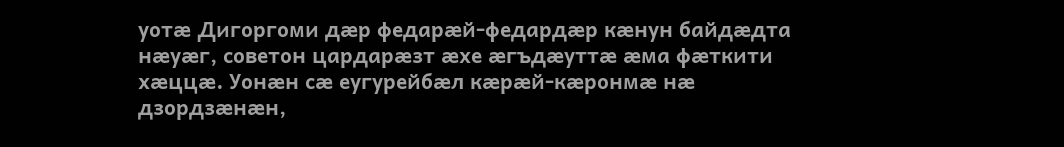уотӕ Дигоргоми дӕр федарӕй-федардӕр кӕнун байдӕдта нӕуӕг, советон цардарӕзт ӕхе ӕгъдӕуттӕ ӕма фӕткити хӕццӕ. Уонӕн сӕ еугурейбӕл кӕрӕй-кӕронмӕ нӕ дзордзӕнӕн,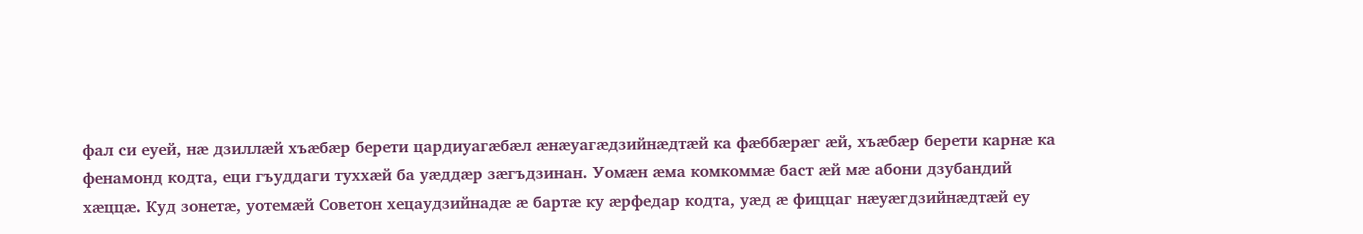фал си еуей, нӕ дзиллӕй хъӕбӕр берети цардиуагӕбӕл ӕнӕуагӕдзийнӕдтӕй ка фӕббӕрӕг ӕй, хъӕбӕр берети карнӕ ка фенамонд кодта, еци гъуддаги туххӕй ба уӕддӕр зӕгъдзинан. Уомӕн ӕма комкоммӕ баст ӕй мӕ абони дзубандий хӕццӕ. Куд зонетӕ, уотемӕй Советон хецаудзийнадӕ ӕ бартӕ ку ӕрфедар кодта, уӕд ӕ фиццаг нӕуӕгдзийнӕдтӕй еу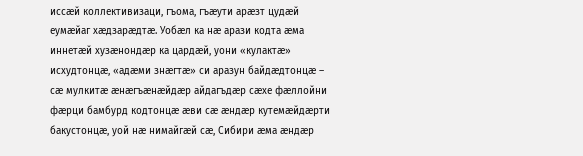иссӕй коллективизаци, гъома, гъӕути арӕзт цудӕй еумӕйаг хӕдзарӕдтӕ. Уобӕл ка нӕ арази кодта ӕма иннетӕй хузӕнондӕр ка цардӕй, уони «кулактӕ» исхудтонцӕ, «адӕми знӕгтӕ» си аразун байдӕдтонцӕ – сӕ мулкитӕ ӕнӕгъӕнӕйдӕр айдагъдӕр сӕхе фӕллойни фӕрци бамбурд кодтонцӕ ӕви сӕ ӕндӕр кутемӕйдӕрти бакустонцӕ, уой нӕ нимайгӕй сӕ, Сибири ӕма ӕндӕр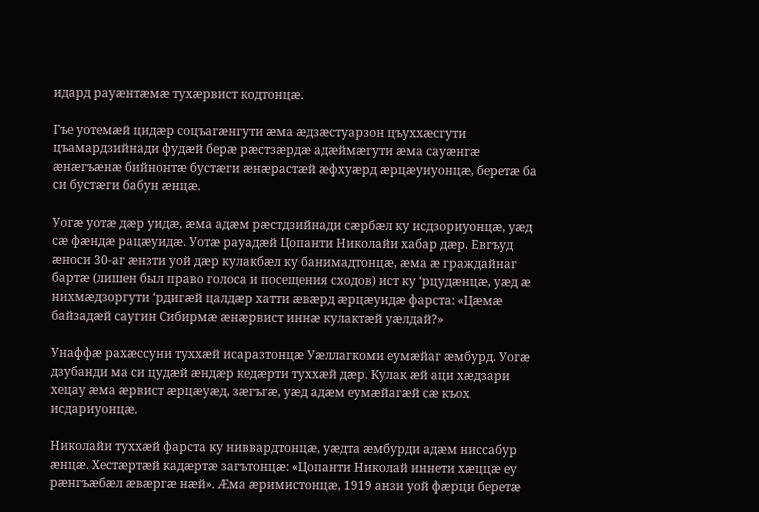идард рауӕнтӕмӕ тухӕрвист кодтонцӕ.

Гъе уотемӕй цидӕр соцъагӕнгути ӕма ӕдзӕстуарзон цъуххӕсгути цъамардзийнади фудӕй берӕ рӕстзӕрдӕ адӕймӕгути ӕма сауӕнгӕ ӕнӕгъӕнӕ бийнонтӕ бустӕги ӕнӕрастӕй ӕфхуӕрд ӕрцӕуиуонцӕ, беретӕ ба си бустӕги бабун ӕнцӕ.

Уогӕ уотӕ дӕр уидӕ, ӕма адӕм рӕстдзийнади сӕрбӕл ку исдзориуонцӕ, уӕд сӕ фӕндӕ рацӕуидӕ. Уотӕ рауадӕй Цопанти Николайи хабар дӕр. Евгъуд ӕноси 30-аг ӕнзти уой дӕр кулакбӕл ку банимадтонцӕ, ӕма ӕ граждайнаг бартӕ (лишен был право голоса и посещения сходов) ист ку ‘рцудӕнцӕ, уӕд ӕ нихмӕдзоргути ‘рдигӕй цалдӕр хатти ӕвӕрд ӕрцӕуидӕ фарста: «Цӕмӕ байзадӕй саугин Сибирмӕ ӕнӕрвист иннӕ кулактӕй уӕлдай?»

Унаффӕ рахӕссуни туххӕй исаразтонцӕ Уӕллагкоми еумӕйаг ӕмбурд. Уогӕ дзубанди ма си цудӕй ӕндӕр кедӕрти туххӕй дӕр. Кулак ӕй аци хӕдзари хецау ӕма ӕрвист ӕрцӕуӕд, зӕгъгӕ, уӕд адӕм еумӕйагӕй сӕ къох исдариуонцӕ.

Николайи туххӕй фарста ку ниввардтонцӕ, уӕдта ӕмбурди адӕм ниссабур ӕнцӕ. Хестӕртӕй кадӕртӕ загътонцӕ: «Цопанти Николай иннети хӕццӕ еу рӕнгъӕбӕл ӕвӕргӕ нӕй». Ӕма ӕримистонцӕ, 1919 анзи уой фӕрци беретӕ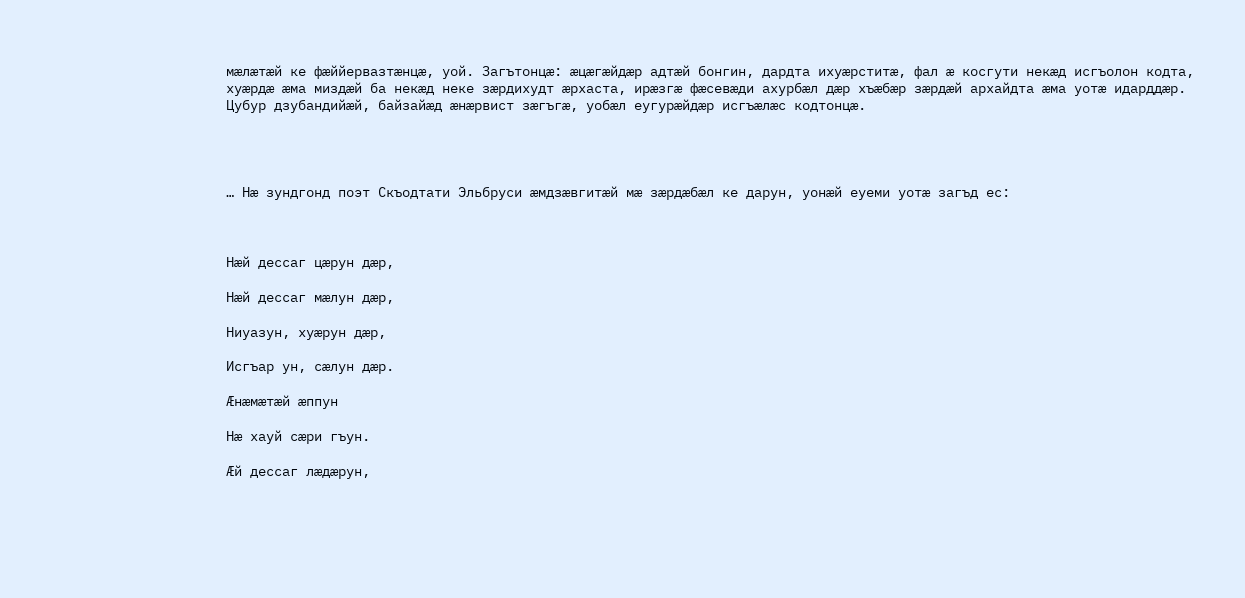мӕлӕтӕй ке фӕййервазтӕнцӕ, уой. Загътонцӕ: ӕцӕгӕйдӕр адтӕй бонгин, дардта ихуӕрститӕ, фал ӕ косгути некӕд исгъолон кодта, хуӕрдӕ ӕма миздӕй ба некӕд неке зӕрдихудт ӕрхаста, ирӕзгӕ фӕсевӕди ахурбӕл дӕр хъӕбӕр зӕрдӕй архайдта ӕма уотӕ идарддӕр. Цубур дзубандийӕй, байзайӕд ӕнӕрвист зӕгъгӕ, уобӕл еугурӕйдӕр исгъӕлӕс кодтонцӕ.




… Нӕ зундгонд поэт Скъодтати Эльбруси ӕмдзӕвгитӕй мӕ зӕрдӕбӕл ке дарун, уонӕй еуеми уотӕ загъд ес:



Нӕй дессаг цӕрун дӕр,

Нӕй дессаг мӕлун дӕр,

Ниуазун, хуӕрун дӕр,

Исгъар ун, сӕлун дӕр.

Ӕнӕмӕтӕй ӕппун

Нӕ хауй сӕри гъун.

Ӕй дессаг лӕдӕрун,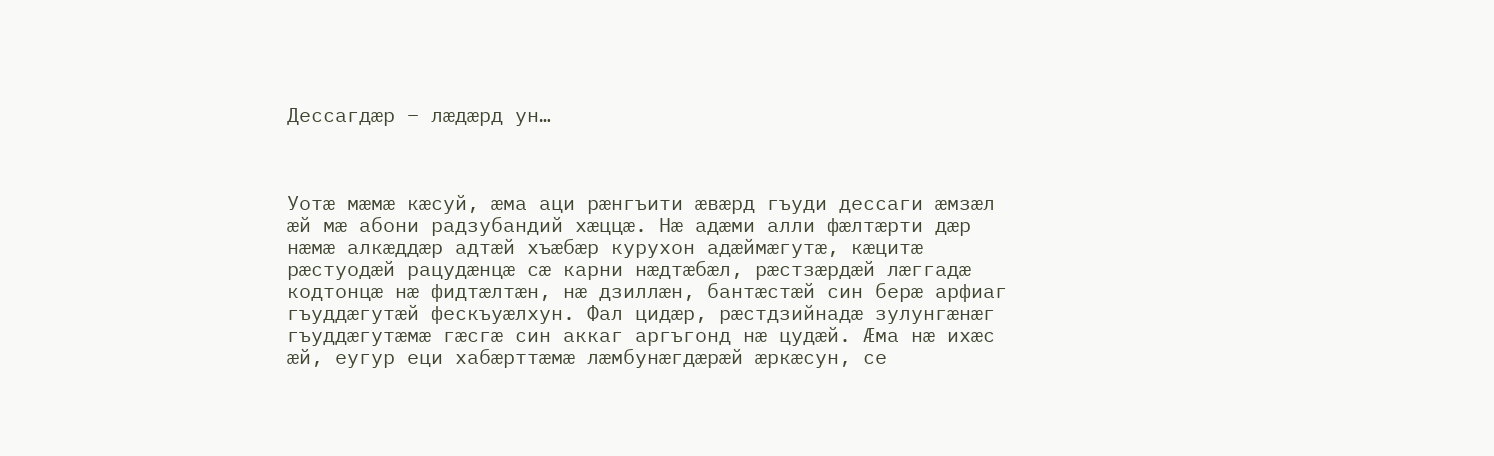Дессагдӕр – лӕдӕрд ун…



Уотӕ мӕмӕ кӕсуй, ӕма аци рӕнгъити ӕвӕрд гъуди дессаги ӕмзӕл ӕй мӕ абони радзубандий хӕццӕ. Нӕ адӕми алли фӕлтӕрти дӕр нӕмӕ алкӕддӕр адтӕй хъӕбӕр курухон адӕймӕгутӕ, кӕцитӕ рӕстуодӕй рацудӕнцӕ сӕ карни нӕдтӕбӕл, рӕстзӕрдӕй лӕггадӕ кодтонцӕ нӕ фидтӕлтӕн, нӕ дзиллӕн, бантӕстӕй син берӕ арфиаг гъуддӕгутӕй фескъуӕлхун. Фал цидӕр, рӕстдзийнадӕ зулунгӕнӕг гъуддӕгутӕмӕ гӕсгӕ син аккаг аргъгонд нӕ цудӕй. Ӕма нӕ ихӕс ӕй, еугур еци хабӕрттӕмӕ лӕмбунӕгдӕрӕй ӕркӕсун, се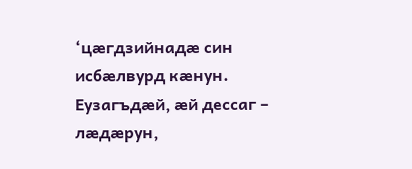‘цӕгдзийнадӕ син исбӕлвурд кӕнун. Еузагъдӕй, ӕй дессаг – лӕдӕрун,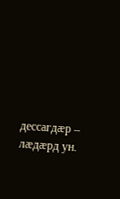дессагдӕр – лӕдӕрд ун.